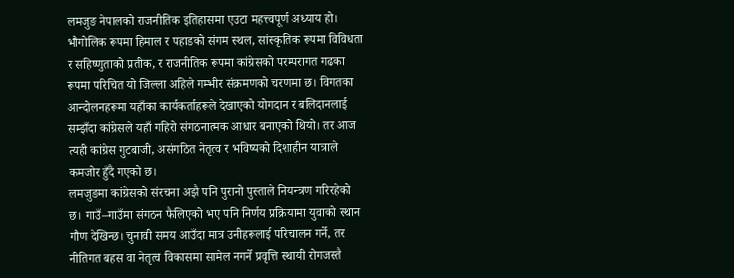लमजुङ नेपालको राजनीतिक इतिहासमा एउटा महत्त्वपूर्ण अध्याय हो। भौगोलिक रूपमा हिमाल र पहाडको संगम स्थल, सांस्कृतिक रूपमा विविधता र सहिष्णुताको प्रतीक, र राजनीतिक रूपमा कांग्रेसको परम्परागत गढका रूपमा परिचित यो जिल्ला अहिले गम्भीर संक्रमणको चरणमा छ। विगतका आन्दोलनहरूमा यहाँका कार्यकर्ताहरूले देखाएको योगदान र बलिदानलाई सम्झँदा कांग्रेसले यहाँ गहिरो संगठनात्मक आधार बनाएको थियो। तर आज त्यही कांग्रेस गुटबाजी, असंगठित नेतृत्व र भविष्यको दिशाहीन यात्राले कमजोर हुँदै गएको छ।
लमजुङमा कांग्रेसको संरचना अझै पनि पुरानो पुस्ताले नियन्त्रण गरिरहेको छ। गाउँ–गाउँमा संगठन फैलिएको भए पनि निर्णय प्रक्रियामा युवाको स्थान गौण देखिन्छ। चुनावी समय आउँदा मात्र उनीहरूलाई परिचालन गर्ने, तर नीतिगत बहस वा नेतृत्व विकासमा सामेल नगर्ने प्रवृत्ति स्थायी रोगजस्तै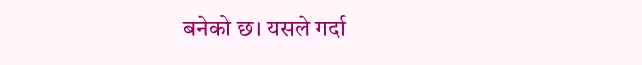बनेको छ। यसले गर्दा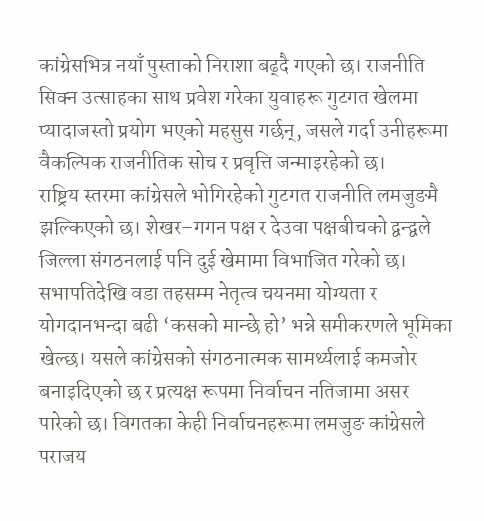कांग्रेसभित्र नयाँ पुस्ताको निराशा बढ्दै गएको छ। राजनीति सिक्न उत्साहका साथ प्रवेश गरेका युवाहरू गुटगत खेलमा प्यादाजस्तो प्रयोग भएको महसुस गर्छन्, जसले गर्दा उनीहरूमा वैकल्पिक राजनीतिक सोच र प्रवृत्ति जन्माइरहेको छ।
राष्ट्रिय स्तरमा कांग्रेसले भोगिरहेको गुटगत राजनीति लमजुङमै झल्किएको छ। शेखर–गगन पक्ष र देउवा पक्षबीचको द्वन्द्वले जिल्ला संगठनलाई पनि दुई खेमामा विभाजित गरेको छ। सभापतिदेखि वडा तहसम्म नेतृत्व चयनमा योग्यता र योगदानभन्दा बढी ‘कसको मान्छे हो’ भन्ने समीकरणले भूमिका खेल्छ। यसले कांग्रेसको संगठनात्मक सामर्थ्यलाई कमजोर बनाइदिएको छ र प्रत्यक्ष रूपमा निर्वाचन नतिजामा असर पारेको छ। विगतका केही निर्वाचनहरूमा लमजुङ कांग्रेसले पराजय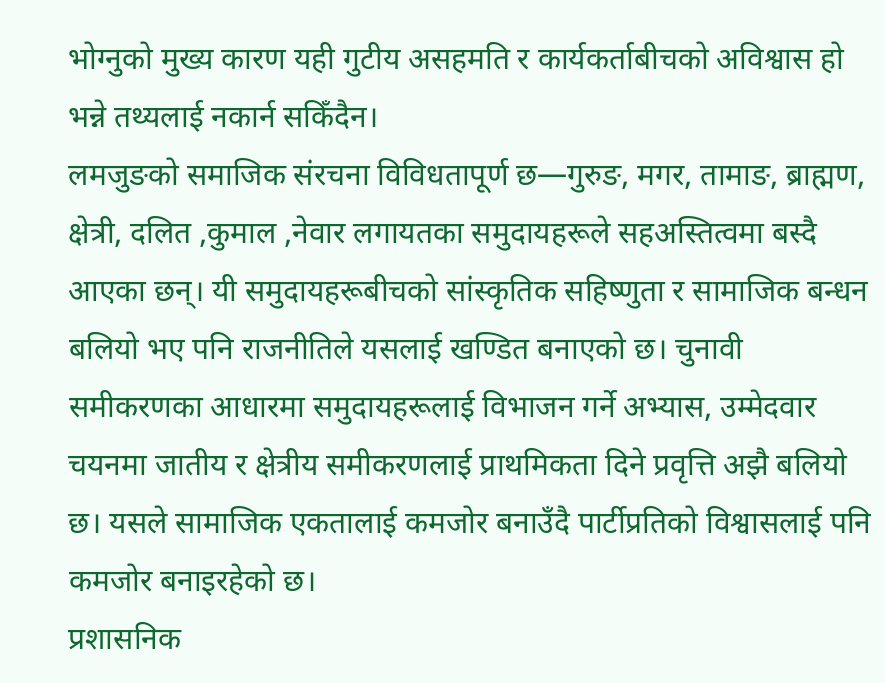भोग्नुको मुख्य कारण यही गुटीय असहमति र कार्यकर्ताबीचको अविश्वास हो भन्ने तथ्यलाई नकार्न सकिँदैन।
लमजुङको समाजिक संरचना विविधतापूर्ण छ—गुरुङ, मगर, तामाङ, ब्राह्मण, क्षेत्री, दलित ,कुमाल ,नेवार लगायतका समुदायहरूले सहअस्तित्वमा बस्दै आएका छन्। यी समुदायहरूबीचको सांस्कृतिक सहिष्णुता र सामाजिक बन्धन बलियो भए पनि राजनीतिले यसलाई खण्डित बनाएको छ। चुनावी समीकरणका आधारमा समुदायहरूलाई विभाजन गर्ने अभ्यास, उम्मेदवार चयनमा जातीय र क्षेत्रीय समीकरणलाई प्राथमिकता दिने प्रवृत्ति अझै बलियो छ। यसले सामाजिक एकतालाई कमजोर बनाउँदै पार्टीप्रतिको विश्वासलाई पनि कमजोर बनाइरहेको छ।
प्रशासनिक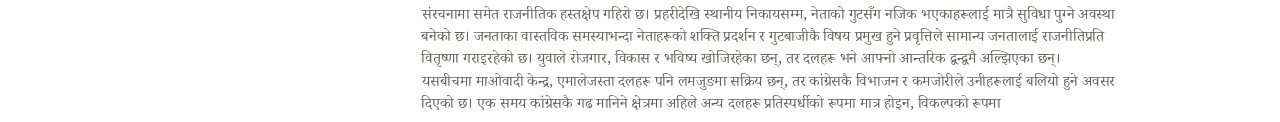संरचनामा समेत राजनीतिक हस्तक्षेप गहिरो छ। प्रहरीदेखि स्थानीय निकायसम्म, नेताको गुटसँग नजिक भएकाहरूलाई मात्रै सुविधा पुग्ने अवस्था बनेको छ। जनताका वास्तविक समस्याभन्दा नेताहरूको शक्ति प्रदर्शन र गुटबाजीकै विषय प्रमुख हुने प्रवृत्तिले सामान्य जनतालाई राजनीतिप्रति वितृष्णा गराइरहेको छ। युवाले रोजगार, विकास र भविष्य खोजिरहेका छन्, तर दलहरू भने आफ्नो आन्तरिक द्वन्द्वमै अल्झिएका छन्।
यसबीचमा माओवादी केन्द्र, एमालेजस्ता दलहरू पनि लमजुङमा सक्रिय छन्, तर कांग्रेसकै विभाजन र कमजोरीले उनीहरूलाई बलियो हुने अवसर दिएको छ। एक समय कांग्रेसकै गढ मानिने क्षेत्रमा अहिले अन्य दलहरू प्रतिस्पर्धीको रूपमा मात्र होइन, विकल्पको रूपमा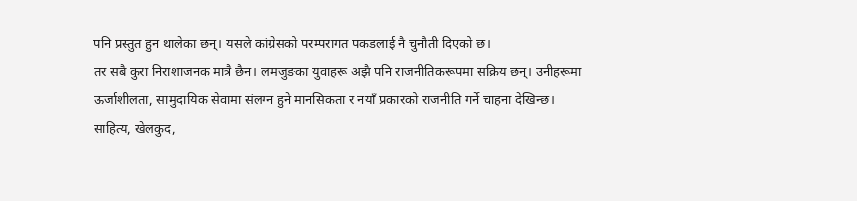पनि प्रस्तुत हुन थालेका छन्। यसले कांग्रेसको परम्परागत पकडलाई नै चुनौती दिएको छ।
तर सबै कुरा निराशाजनक मात्रै छैन। लमजुङका युवाहरू अझै पनि राजनीतिकरूपमा सक्रिय छन्। उनीहरूमा ऊर्जाशीलता, सामुदायिक सेवामा संलग्न हुने मानसिकता र नयाँ प्रकारको राजनीति गर्ने चाहना देखिन्छ। साहित्य, खेलकुद,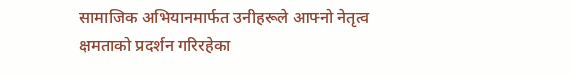सामाजिक अभियानमार्फत उनीहरूले आफ्नो नेतृत्व क्षमताको प्रदर्शन गरिरहेका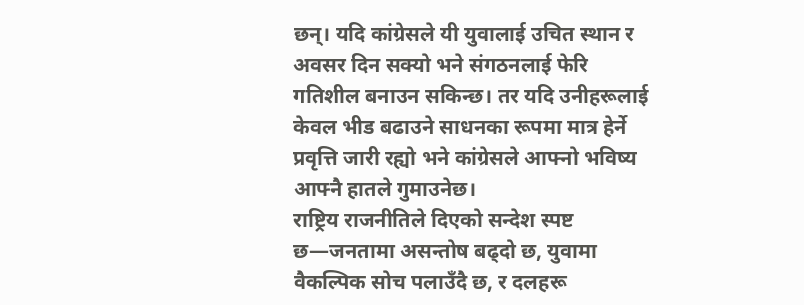छन्। यदि कांग्रेसले यी युवालाई उचित स्थान र अवसर दिन सक्यो भने संगठनलाई फेरि गतिशील बनाउन सकिन्छ। तर यदि उनीहरूलाई केवल भीड बढाउने साधनका रूपमा मात्र हेर्ने प्रवृत्ति जारी रह्यो भने कांग्रेसले आफ्नो भविष्य आफ्नै हातले गुमाउनेछ।
राष्ट्रिय राजनीतिले दिएको सन्देश स्पष्ट छ—जनतामा असन्तोष बढ्दो छ, युवामा वैकल्पिक सोच पलाउँदै छ, र दलहरू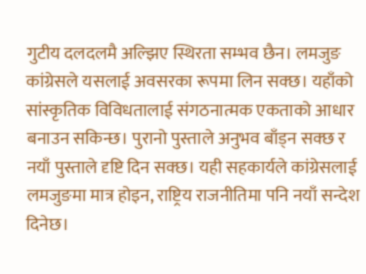गुटीय दलदलमै अल्झिए स्थिरता सम्भव छैन। लमजुङ कांग्रेसले यसलाई अवसरका रूपमा लिन सक्छ। यहाँको सांस्कृतिक विविधतालाई संगठनात्मक एकताको आधार बनाउन सकिन्छ। पुरानो पुस्ताले अनुभव बाँड्न सक्छ र नयाँ पुस्ताले दृष्टि दिन सक्छ। यही सहकार्यले कांग्रेसलाई लमजुङमा मात्र होइन, राष्ट्रिय राजनीतिमा पनि नयाँ सन्देश दिनेछ।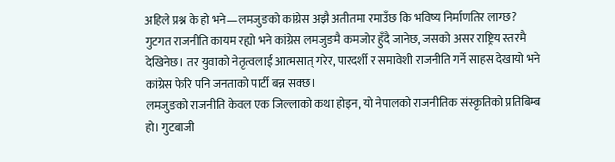अहिले प्रश्न के हो भने—लमजुङको कांग्रेस अझै अतीतमा रमाउँछ कि भविष्य निर्माणतिर लाग्छ? गुटगत राजनीति कायम रह्यो भने कांग्रेस लमजुङमै कमजोर हुँदै जानेछ, जसको असर राष्ट्रिय स्तरमै देखिनेछ। तर युवाको नेतृत्वलाई आत्मसात् गरेर, पारदर्शी र समावेशी राजनीति गर्ने साहस देखायो भने कांग्रेस फेरि पनि जनताको पार्टी बन्न सक्छ।
लमजुङको राजनीति केवल एक जिल्लाको कथा होइन, यो नेपालको राजनीतिक संस्कृतिको प्रतिबिम्ब हो। गुटबाजी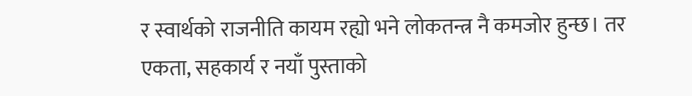र स्वार्थको राजनीति कायम रह्यो भने लोकतन्त्र नै कमजोर हुन्छ। तर एकता, सहकार्य र नयाँ पुस्ताको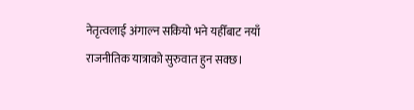नेतृत्वलाई अंगाल्न सकियो भने यहीँबाट नयाँ राजनीतिक यात्राको सुरुवात हुन सक्छ।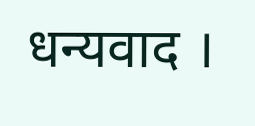धन्यवाद ।